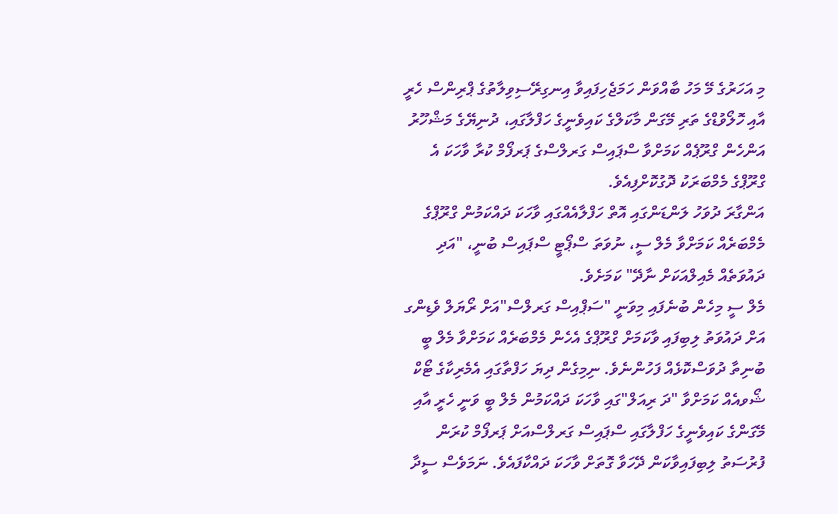މި އަހަރުގެ މޭ މަހު ބާއްވަން ހަމަޖެހިފައިވާ އިނގިރޭސިވިލާތުގެ ޕްރިންސް ހެރީ އާއި ހޮލޯވުޑްގެ ތަރި މޭގަން މާކަލްގެ ކައިވެނީގެ ހަފްލާގައި، ދުނިޔޭގެ މަޝްހޫރު އަންހެން ގްރޫޕެއް ކަމަށްވާ ސްޕައިސް ގަރލްސްގެ ޕަރފޯމް ކުރާ ވާހަކަ އެ ގްރޫޕްގެ މެމްބަރަކު ދޮގުކޮށްފިއެވެ.
އަންގާރަ ދުވަހު ލަންޑަންގައި އޮތް ހަފްލާއެއްގައި ވާހަކަ ދައްކަމުން ގްރޫޕްގެ މެމްބަރެއް ކަމަށްވާ މެލް ސީ، ނުވަތަ ސްޕޯޓީ ސްޕައިސް ބުނީ، "އަދި ދައުވަތެއް މެއިލްއަކަށް ނާދޭ" ކަމަށެވެ.
މެލް ސީ މިހެން ބުނެފައި މިވަނީ "ސަޕްއިސް ގަރލްސް"އަށް ރޯޔަލް ވެޑިންގ އަށް ދައުވަތު ލިބިފައި ވާކަމަށް ގްރޫޕްގެ އެހެން މެމްބަރެއް ކަމަށްވާ މެލް ބީ ބުނިތާ ދުވަސްކޮޅެއް ފަހުންނެވެ. ނިމިގެން ދިޔަ ހަފްތާގައި އެމެރިކާގެ ޓޯކް ޝޯވއެއް ކަމަށްވާ "ދަ ރިއަލް"ގައި ވާހަކަ ދައްކަމުން މެލް ބީ ވަނީ ހެރީ އާއި މޭގަންގެ ކައިވެނީގެ ހަފްލާގައި ސްޕައިސް ގަރލްސްއަށް ޕަރފޯމް ކުރަން ފުރުސަތު ލިބިފައިވާކަން ދޭހަވާ ގޮތަށް ވާހަކަ ދައްކާފައެވެ. ނަމަވެސް ސީދާ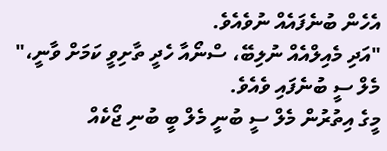އެހެން ބުނެފައެއް ނުވެއެވެ.
"އަދި މެއިލްއެއް ނުލިބޭ، ސްނޯއާ ހެދީ ތާށިވީ ކަމަށް ވާނީ،" މެލް ސީ ބުނެފައި ވެއެވެ.
މީގެ އިތުރުން މެލް ސީ ބުނީ މެލް ބީ ބުނި ޖޯކެއް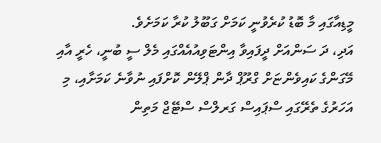މީޑިއާގައި މާ ބޮޑު ކުރެވުނީ ކަމަށް ގަބޫލު ކުރާ ކަމަށެވެ.
އަދި، ދަ ސަންއަށް ދީފައިވާ އިންޓަވިއުއެއްގައި މެލް ސީ ބުނީ، ހެރީ އާއި މޭގަންގެ ކައިވެންޏަށް ގްރޫޕް ދާން ޕްލޭން ކޮށްފައި ނުވާނެ ކަމަށާއި، މި އަހަރުގެ ތެރޭގައި ސްޕައިސް ގަރލްސް ސްޓޭޖް މަތިން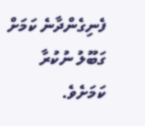ފެނިގެންދާނެ ކަމަށް ގަބޫލު ނުކުރާ ކަމަށެވެ.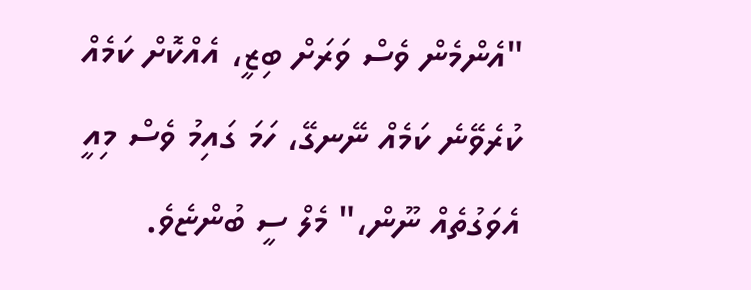"އެންމެން ވެސް ވަރަށް ބިޒީ، އެއްކޮށް ކަމެއް ކުރެވޭނެ ކަމެއް ނޭނގޭ، ހަމަ ގައިމު ވެސް މިއީ އެވަގުތެއް ނޫން،" މެލް ސީ ބުންޏެވެ.